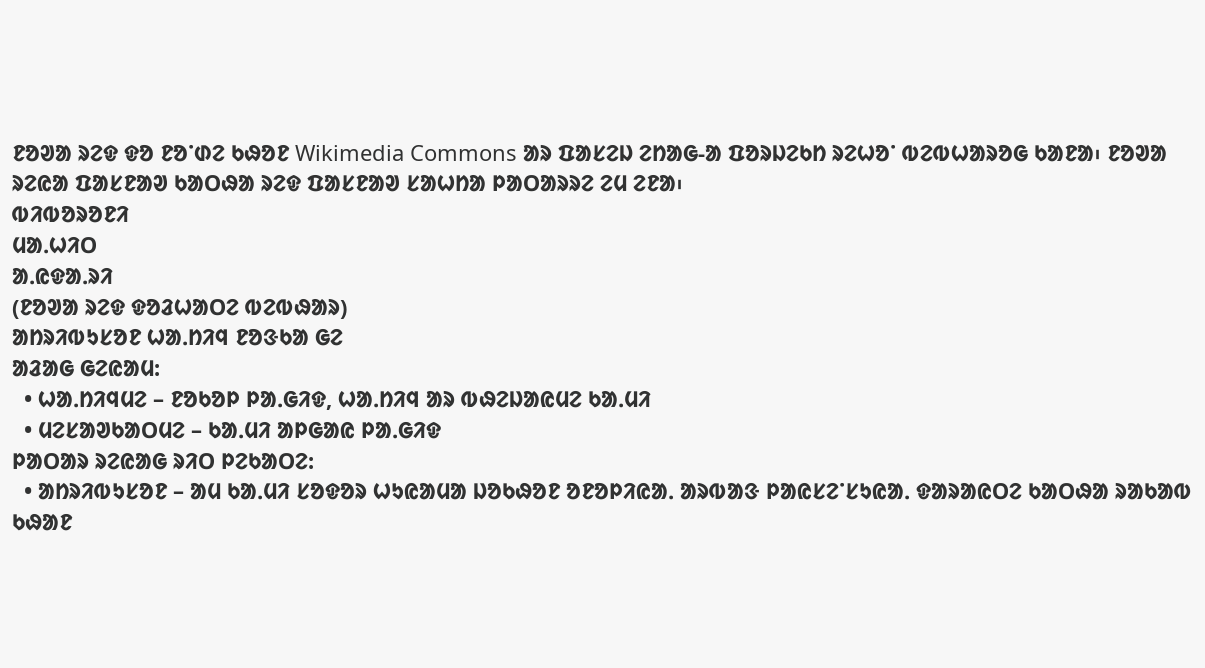ᱱᱚᱣᱟ ᱨᱮᱫ ᱫᱚ ᱱᱚᱸᱰᱮ ᱠᱷᱚᱱ Wikimedia Commons ᱟᱨ ᱯᱟᱥᱮᱡ ᱮᱴᱟᱜ-ᱟ ᱯᱚᱨᱡᱮᱠᱴ ᱨᱮᱦᱚᱸ ᱵᱮᱵᱦᱟᱨᱚᱜ ᱠᱟᱱᱟ᱾ ᱱᱚᱣᱟ ᱨᱮᱭᱟ ᱯᱟᱥᱱᱟᱣ ᱠᱟᱛᱷᱟ ᱨᱮᱫ ᱯᱟᱥᱱᱟᱣ ᱥᱟᱦᱴᱟ ᱞᱟᱛᱟᱨᱨᱮ ᱮᱢ ᱮᱱᱟ᱾
ᱵᱤᱵᱚᱨᱚᱱᱤ
ᱢᱟᱹᱦᱤᱛ
ᱟᱹᱭᱫᱟᱹᱨᱤ
(ᱱᱚᱣᱟ ᱨᱮᱫ ᱫᱚᱲᱦᱟᱛᱮ ᱵᱮᱵᱷᱟᱨ)
ᱟᱴᱨᱤᱵᱩᱥᱚᱱ ᱦᱟᱹᱴᱤᱧ ᱱᱚᱝᱠᱟ ᱜᱮ
ᱟᱲᱟᱜ ᱜᱮᱭᱟᱢ:
  • ᱦᱟᱹᱴᱤᱧᱢᱮ – ᱱᱚᱠᱚᱞ ᱞᱟᱹᱜᱤᱫ, ᱦᱟᱹᱴᱤᱧ ᱟᱨ ᱵᱷᱮᱡᱟᱭᱢᱮ ᱠᱟᱹᱢᱤ
  • ᱢᱮᱥᱟᱣᱠᱟᱛᱢᱮ – ᱠᱟᱹᱢᱤ ᱟᱞᱜᱟᱭ ᱞᱟᱹᱜᱤᱫ
ᱞᱟᱛᱟᱨ ᱨᱮᱭᱟᱜ ᱨᱤᱛ ᱞᱮᱠᱟᱛᱮ:
  • ᱟᱴᱨᱤᱵᱩᱥᱚᱱ – ᱟᱢ ᱠᱟᱹᱢᱤ ᱥᱚᱫᱚᱨ ᱦᱩᱭᱟᱢᱟ ᱡᱚᱠᱷᱚᱱ ᱚᱱᱚᱞᱤᱭᱟᱹ ᱟᱨᱵᱟᱝ ᱞᱟᱭᱥᱮᱸᱥᱩᱭᱟᱹ ᱫᱟᱨᱟᱭᱛᱮ ᱠᱟᱛᱷᱟ ᱨᱟᱠᱟᱵ ᱠᱷᱟᱱ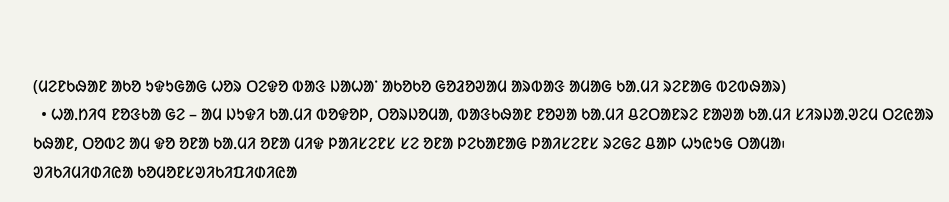(ᱢᱮᱱᱠᱷᱟᱱ ᱟᱠᱚ ᱩᱫᱩᱜᱟᱜ ᱦᱚᱨ ᱛᱮᱫᱚ ᱵᱟᱝ ᱡᱟᱦᱟᱸ ᱟᱠᱚᱠᱚ ᱜᱚᱲᱚᱣᱟᱢ ᱟᱨᱵᱟᱝ ᱟᱢᱟᱜ ᱠᱟᱹᱢᱤ ᱨᱮᱱᱟᱜ ᱵᱮᱵᱷᱟᱨ)
  • ᱦᱟᱹᱴᱤᱧ ᱱᱚᱝᱠᱟ ᱜᱮ – ᱟᱢ ᱡᱩᱫᱤ ᱠᱟᱹᱢᱤ ᱵᱚᱫᱚᱞ, ᱛᱚᱨᱡᱚᱢᱟ, ᱵᱟᱝᱠᱷᱟᱱ ᱱᱚᱣᱟ ᱠᱟᱹᱢᱤ ᱪᱮᱛᱟᱱᱨᱮ ᱱᱟᱣᱟ ᱠᱟᱹᱢᱤ ᱥᱤᱨᱡᱟᱹᱣᱮᱢ ᱛᱮᱭᱟᱨ ᱠᱷᱟᱱ, ᱛᱚᱵᱮ ᱟᱢ ᱫᱚ ᱚᱱᱟ ᱠᱟᱹᱢᱤ ᱚᱱᱟ ᱢᱤᱫ ᱞᱟᱤᱥᱮᱱᱥ ᱥᱮ ᱚᱱᱟ ᱞᱮᱠᱟᱱᱟᱜ ᱞᱟᱤᱥᱮᱱᱥ ᱨᱮᱜᱮ ᱪᱟᱞ ᱦᱩᱭᱩᱜ ᱛᱟᱢᱟ᱾
ᱣᱤᱠᱤᱢᱤᱰᱤᱭᱟ ᱠᱚᱢᱚᱱᱥᱣᱤᱠᱤᱯᱤᱰᱤᱭᱟ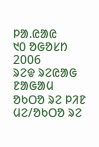ᱞᱟ.ᱭᱟᱭ
᱑᱐ ᱚᱜᱚᱥᱴ 2006
ᱨᱮᱫ ᱨᱮᱭᱟᱜ ᱱᱟᱜᱟᱢ
ᱚᱠᱛᱚ ᱨᱮ ᱞᱤᱱ ᱢᱮ/ᱚᱠᱛᱚ ᱨᱮ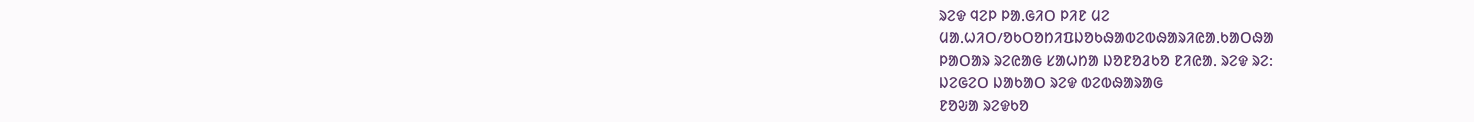ᱨᱮᱫ ᱧᱮᱞ ᱞᱟᱹᱜᱤᱛ ᱞᱤᱱ ᱢᱮ
ᱢᱟᱹᱦᱤᱛ/ᱚᱠᱛᱚᱴᱤᱯᱡᱚᱠᱷᱟᱵᱮᱵᱷᱟᱨᱤᱭᱟᱹᱠᱟᱛᱷᱟ
ᱞᱟᱛᱟᱨ ᱨᱮᱭᱟᱜ ᱥᱟᱦᱴᱟ ᱡᱚᱱᱚᱲᱠᱚ ᱱᱤᱭᱟᱹ ᱨᱮᱫ ᱨᱮ:
ᱡᱮᱜᱮᱛ ᱡᱟᱠᱟᱛ ᱨᱮᱫ ᱵᱮᱵᱷᱟᱨᱟᱜ
ᱱᱚᱶᱟ ᱨᱮᱫᱠᱚ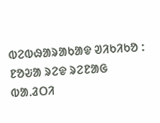ᱵᱮᱵᱷᱟᱨᱟᱠᱟᱫ ᱣᱤᱠᱤᱠᱚ :
ᱱᱚᱶᱟ ᱨᱮᱫ ᱨᱮᱱᱟᱜ ᱵᱟᱹᱲᱛᱤ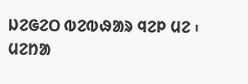ᱡᱮᱜᱮᱛ ᱵᱮᱵᱷᱟᱨ ᱧᱮᱞ ᱢᱮ ᱾
ᱢᱮᱴᱟ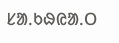ᱥᱟᱹᱠᱷᱭᱟᱹᱛ